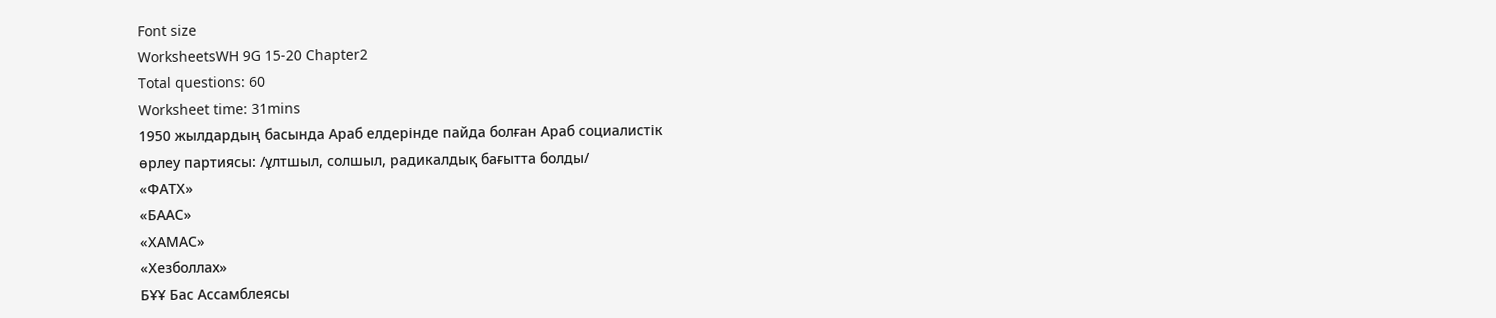Font size
WorksheetsWH 9G 15-20 Chapter2
Total questions: 60
Worksheet time: 31mins
1950 жылдардың басында Араб елдерінде пайда болған Араб социалистік
өрлеу партиясы: /ұлтшыл, солшыл, радикалдық бағытта болды/
«ФАТХ»
«БААС»
«ХАМАС»
«Хезболлах»
БҰҰ Бас Ассамблеясы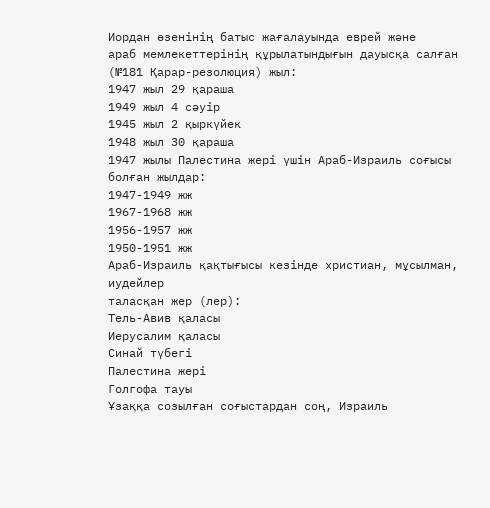Иордан өзенінің батыс жағалауында еврей және
араб мемлекеттерінің құрылатындығын дауысқа салған (№181 Қарар-резолюция) жыл:
1947 жыл 29 қараша
1949 жыл 4 сәуір
1945 жыл 2 қыркүйек
1948 жыл 30 қараша
1947 жылы Палестина жері үшін Араб-Израиль соғысы болған жылдар:
1947-1949 жж
1967-1968 жж
1956-1957 жж
1950-1951 жж
Араб-Израиль қақтығысы кезінде христиан, мұсылман, иудейлер
таласқан жер (лер):
Тель-Авив қаласы
Иерусалим қаласы
Синай түбегі
Палестина жері
Голгофа тауы
Ұзаққа созылған соғыстардан соң, Израиль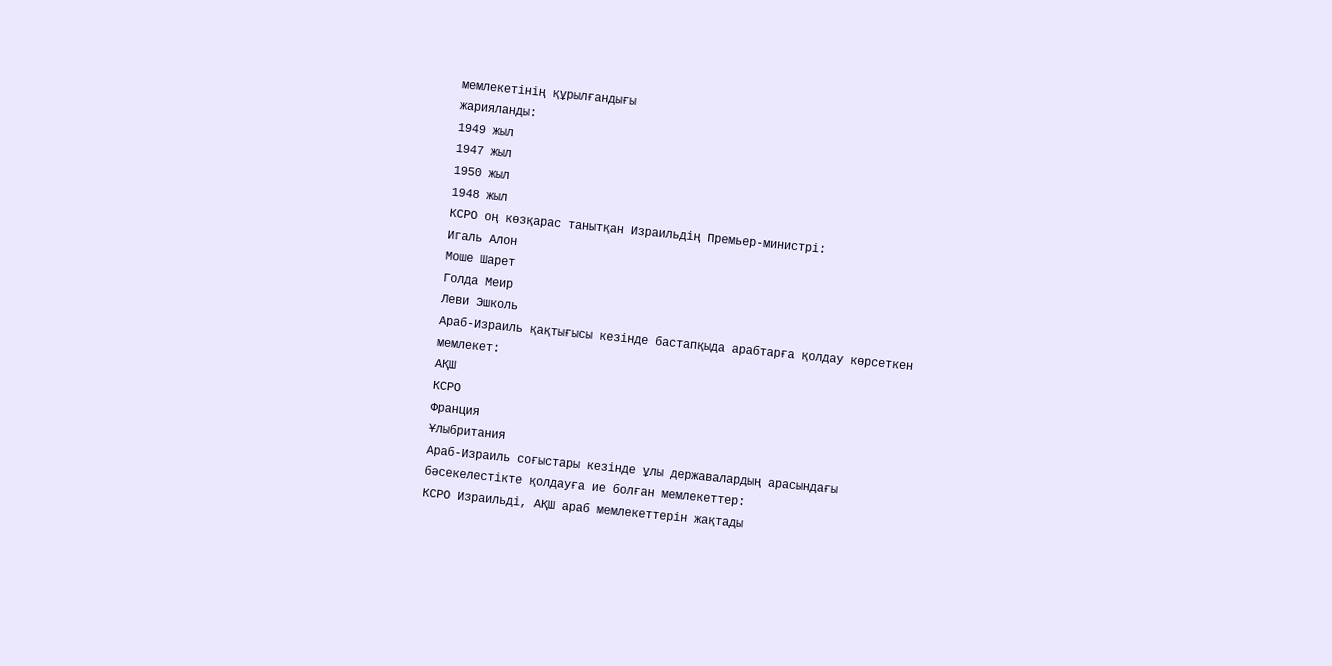мемлекетінің құрылғандығы
жарияланды:
1949 жыл
1947 жыл
1950 жыл
1948 жыл
КСРО оң көзқарас танытқан Израильдің Премьер-министрі:
Игаль Алон
Моше Шарет
Голда Меир
Леви Эшколь
Араб-Израиль қақтығысы кезінде бастапқыда арабтарға қолдау көрсеткен
мемлекет:
АҚШ
КСРО
Франция
Ұлыбритания
Араб-Израиль соғыстары кезінде ұлы державалардың арасындағы
бәсекелестікте қолдауға ие болған мемлекеттер:
КСРО Израильді, АҚШ араб мемлекеттерін жақтады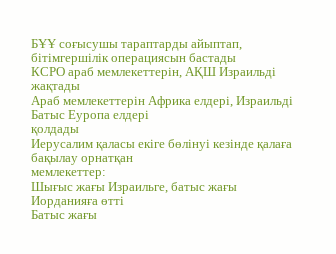БҰҰ соғысушы тараптарды айыптап, бітімгершілік операциясын бастады
КСРО араб мемлекеттерін, АҚШ Израильді жақтады
Араб мемлекеттерін Африка елдері, Израильді Батыс Еуропа елдері
қолдады
Иерусалим қаласы екіге бөлінуі кезінде қалаға бақылау орнатқан
мемлекеттер:
Шығыс жағы Израильге, батыс жағы Иорданияға өтті
Батыс жағы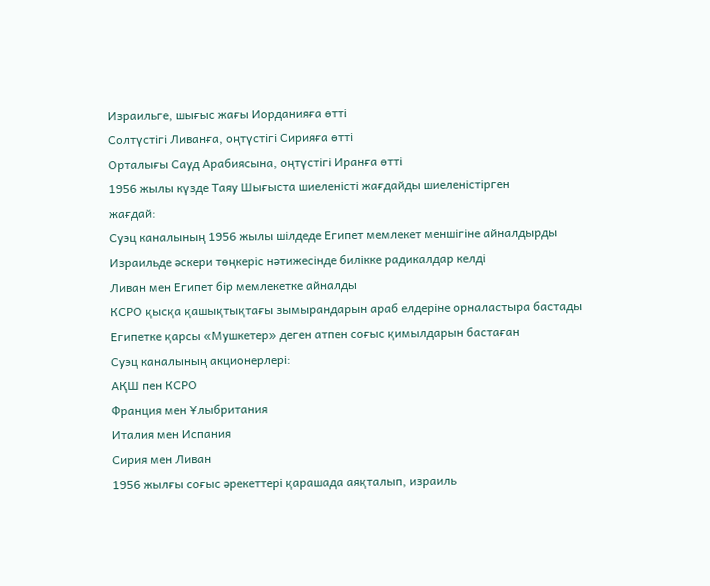Израильге, шығыс жағы Иорданияға өтті
Солтүстігі Ливанға, оңтүстігі Сирияға өтті
Орталығы Сауд Арабиясына, оңтүстігі Иранға өтті
1956 жылы күзде Таяу Шығыста шиеленісті жағдайды шиеленістірген
жағдай:
Суэц каналының 1956 жылы шілдеде Египет мемлекет меншігіне айналдырды
Израильде әскери төңкеріс нәтижесінде билікке радикалдар келді
Ливан мен Египет бір мемлекетке айналды
КСРО қысқа қашықтықтағы зымырандарын араб елдеріне орналастыра бастады
Египетке қарсы «Мушкетер» деген атпен соғыс қимылдарын бастаған
Суэц каналының акционерлері:
АҚШ пен КСРО
Франция мен Ұлыбритания
Италия мен Испания
Сирия мен Ливан
1956 жылғы соғыс әрекеттері қарашада аяқталып, израиль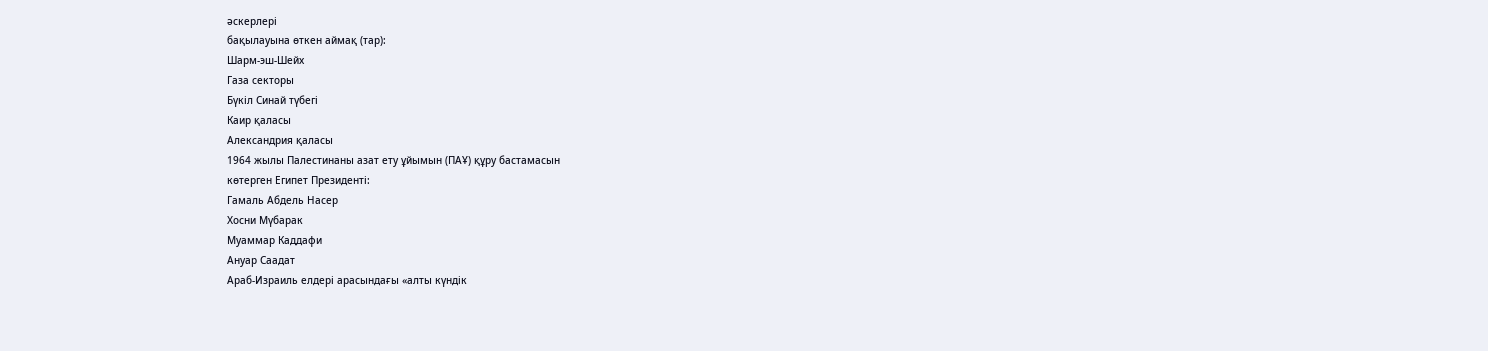әскерлері
бақылауына өткен аймақ (тар):
Шарм-эш-Шейх
Газа секторы
Бүкіл Синай түбегі
Каир қаласы
Александрия қаласы
1964 жылы Палестинаны азат ету ұйымын (ПАҰ) құру бастамасын
көтерген Египет Президенті:
Гамаль Абдель Насер
Хосни Мүбарак
Муаммар Каддафи
Ануар Саадат
Араб-Израиль елдері арасындағы «алты күндік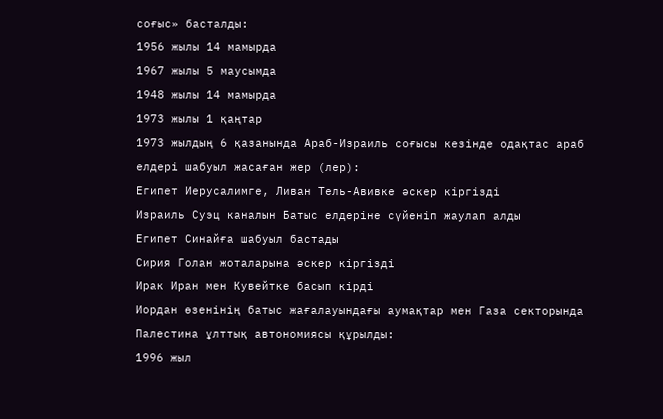соғыс» басталды:
1956 жылы 14 мамырда
1967 жылы 5 маусымда
1948 жылы 14 мамырда
1973 жылы 1 қаңтар
1973 жылдың 6 қазанында Араб-Израиль соғысы кезінде одақтас араб
елдері шабуыл жасаған жер (лер):
Египет Иерусалимге, Ливан Тель-Авивке әскер кіргізді
Израиль Суэц каналын Батыс елдеріне сүйеніп жаулап алды
Египет Синайға шабуыл бастады
Сирия Голан жоталарына әскер кіргізді
Ирак Иран мен Кувейтке басып кірді
Иордан өзенінің батыс жағалауындағы аумақтар мен Газа секторында
Палестина ұлттық автономиясы құрылды:
1996 жыл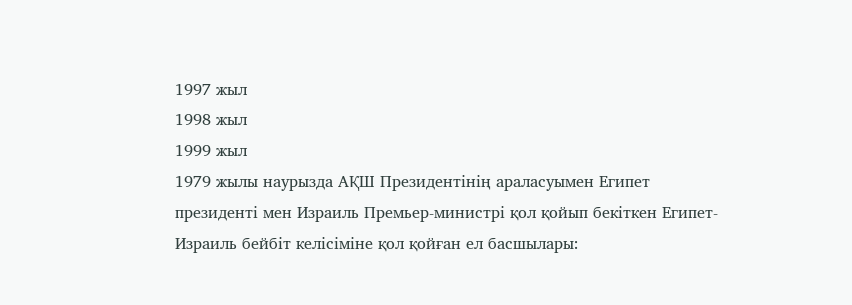1997 жыл
1998 жыл
1999 жыл
1979 жылы наурызда АҚШ Президентінің араласуымен Египет
президенті мен Израиль Премьер-министрі қол қойып бекіткен Египет-Израиль бейбіт келісіміне қол қойған ел басшылары: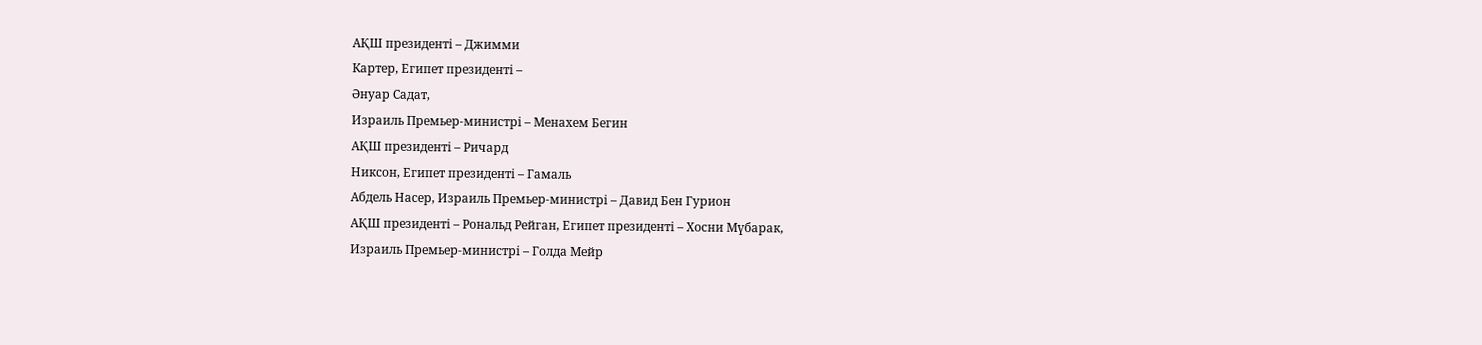АҚШ президенті – Джимми
Картер, Египет президенті –
Әнуар Садат,
Израиль Премьер-министрі – Менахем Бегин
АҚШ президенті – Ричард
Никсон, Египет президенті – Гамаль
Абдель Насер, Израиль Премьер-министрі – Давид Бен Гурион
АҚШ президенті – Рональд Рейган, Египет президенті – Хосни Мүбарак,
Израиль Премьер-министрі – Голда Мейр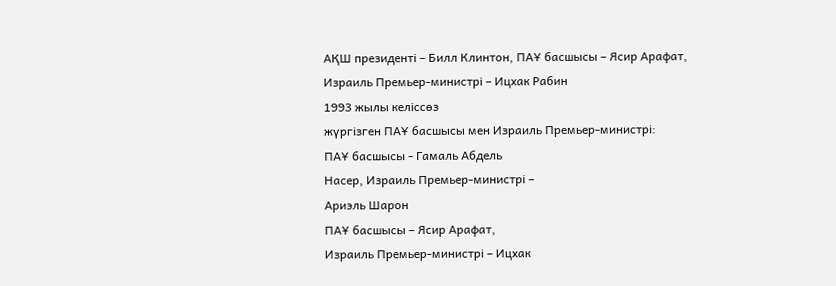АҚШ президенті – Билл Клинтон, ПАҰ басшысы – Ясир Арафат,
Израиль Премьер-министрі – Ицхак Рабин
1993 жылы келіссөз
жүргізген ПАҰ басшысы мен Израиль Премьер-министрі:
ПАҰ басшысы - Гамаль Абдель
Насер, Израиль Премьер-министрі –
Ариэль Шарон
ПАҰ басшысы – Ясир Арафат,
Израиль Премьер-министрі – Ицхак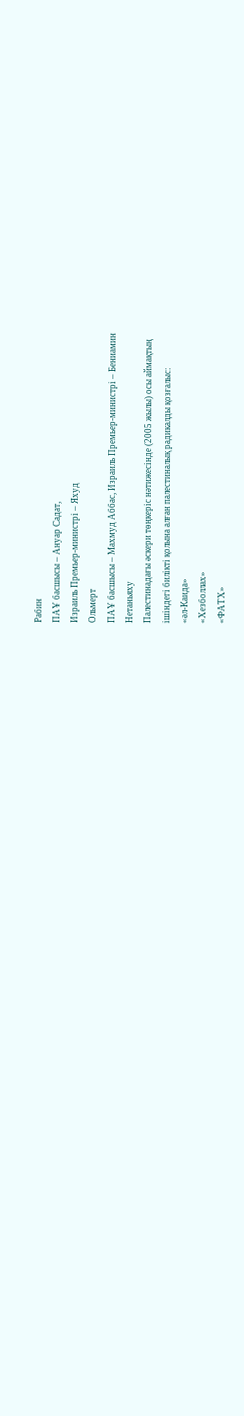Рабин
ПАҰ басшысы – Ануар Садат,
Израиль Премьер-министрі – Яхуд
Ольмерт
ПАҰ басшысы – Махмуд Аббас, Израиль Премьер-министрі – Бениамин
Нетаньяху
Палестинадағы әскери төңкеріс нәтижесінде (2005 жылы) осы аймақтың
ішіндегі билікті қолына алған палестиналық радикалды қозғалыс:
«әл-Каида»
«Хезболлах»
«ФАТХ»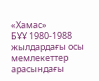«Хамас»
БҰҰ 1980-1988 жылдардағы осы мемлекеттер арасындағы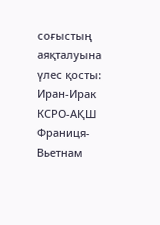соғыстың
аяқталуына үлес қосты:
Иран-Ирак
КСРО-АҚШ
Франиця-Вьетнам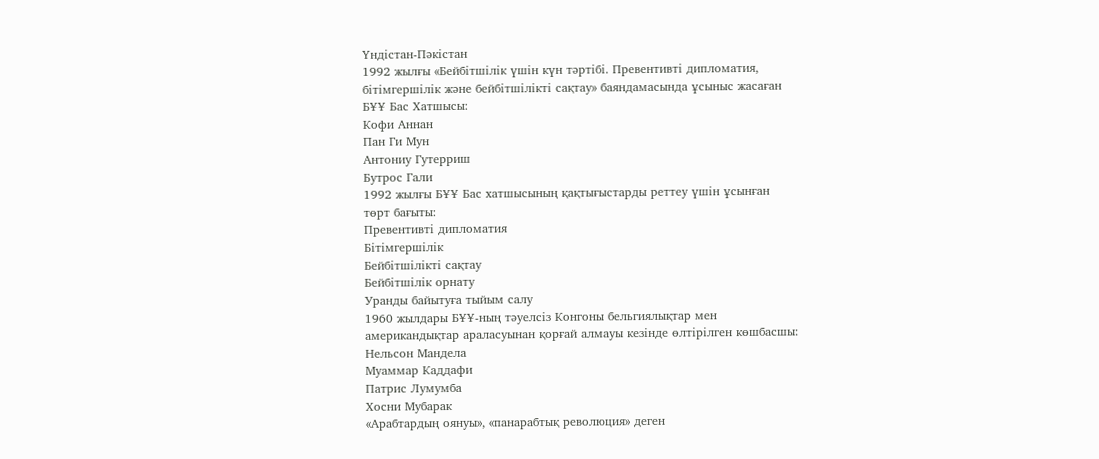Үндістан-Пәкістан
1992 жылғы «Бейбітшілік үшін күн тәртібі. Превентивті дипломатия,
бітімгершілік және бейбітшілікті сақтау» баяндамасында ұсыныс жасаған
БҰҰ Бас Хатшысы:
Кофи Аннан
Пан Ги Мун
Антониу Гутерриш
Бутрос Гали
1992 жылғы БҰҰ Бас хатшысының қақтығыстарды реттеу үшін ұсынған
төрт бағыты:
Превентивті дипломатия
Бітімгершілік
Бейбітшілікті сақтау
Бейбітшілік орнату
Уранды байытуға тыйым салу
1960 жылдары БҰҰ-ның тәуелсіз Конгоны бельгиялықтар мен
американдықтар араласуынан қорғай алмауы кезінде өлтірілген көшбасшы:
Нельсон Мандела
Муаммар Каддафи
Патрис Лумумба
Хосни Мубарак
«Арабтардың оянуы», «панарабтық революция» деген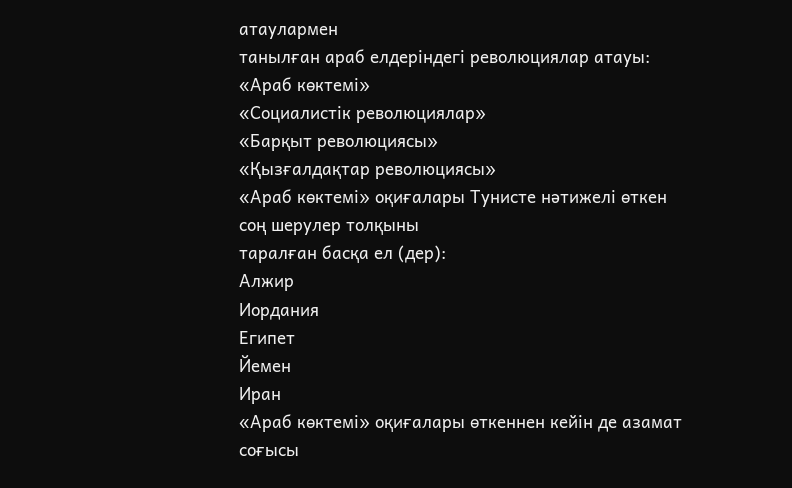атаулармен
танылған араб елдеріндегі революциялар атауы:
«Араб көктемі»
«Социалистік революциялар»
«Барқыт революциясы»
«Қызғалдақтар революциясы»
«Араб көктемі» оқиғалары Тунисте нәтижелі өткен соң шерулер толқыны
таралған басқа ел (дер):
Алжир
Иордания
Египет
Йемен
Иран
«Араб көктемі» оқиғалары өткеннен кейін де азамат соғысы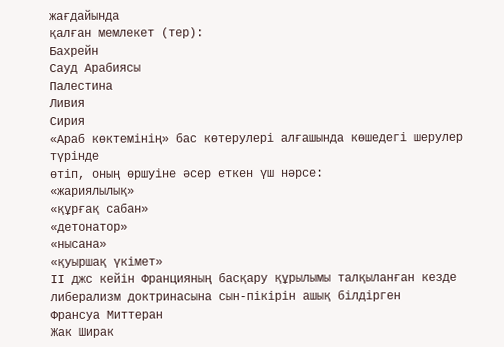жағдайында
қалған мемлекет (тер):
Бахрейн
Сауд Арабиясы
Палестина
Ливия
Сирия
«Араб көктемінің» бас көтерулері алғашында көшедегі шерулер түрінде
өтіп, оның өршуіне әсер еткен үш нәрсе:
«жариялылық»
«құрғақ сабан»
«детонатор»
«нысана»
«қуыршақ үкімет»
ІІ джс кейін Францияның басқару құрылымы талқыланған кезде
либерализм доктринасына сын-пікірін ашық білдірген
Франсуа Миттеран
Жак Ширак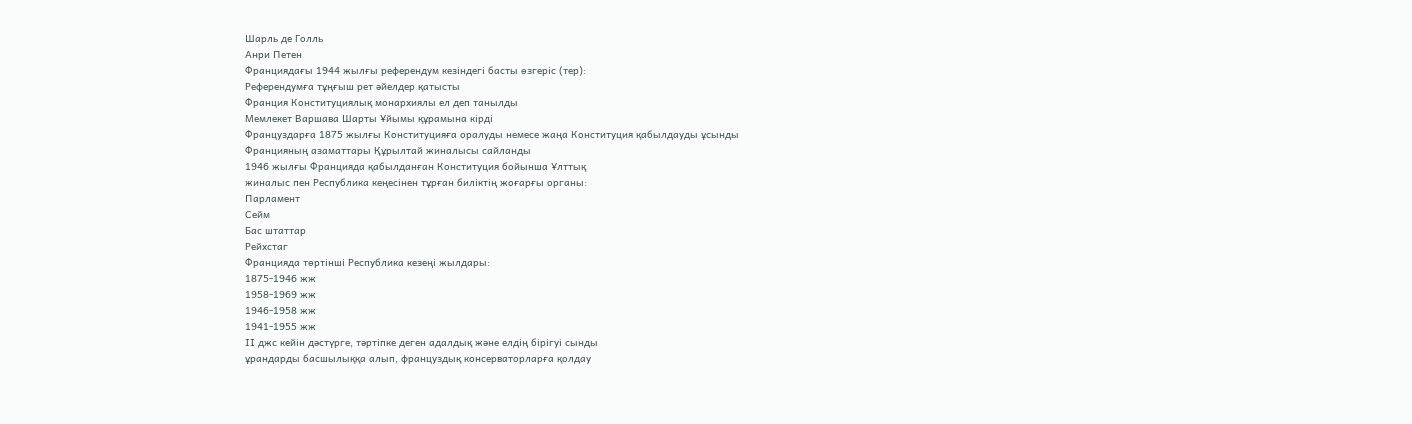Шарль де Голль
Анри Петен
Франциядағы 1944 жылғы референдум кезіндегі басты өзгеріс (тер):
Референдумға тұңғыш рет әйелдер қатысты
Франция Конституциялық монархиялы ел деп танылды
Мемлекет Варшава Шарты Ұйымы құрамына кірді
Француздарға 1875 жылғы Конституцияға оралуды немесе жаңа Конституция қабылдауды ұсынды
Францияның азаматтары Құрылтай жиналысы сайланды
1946 жылғы Францияда қабылданған Конституция бойынша Ұлттық
жиналыс пен Республика кеңесінен тұрған биліктің жоғарғы органы:
Парламент
Сейм
Бас штаттар
Рейхстаг
Францияда төртінші Республика кезеңі жылдары:
1875-1946 жж
1958-1969 жж
1946-1958 жж
1941-1955 жж
ІІ джс кейін дәстүрге, тәртіпке деген адалдық және елдің бірігуі сынды
ұрандарды басшылыққа алып, француздық консерваторларға қолдау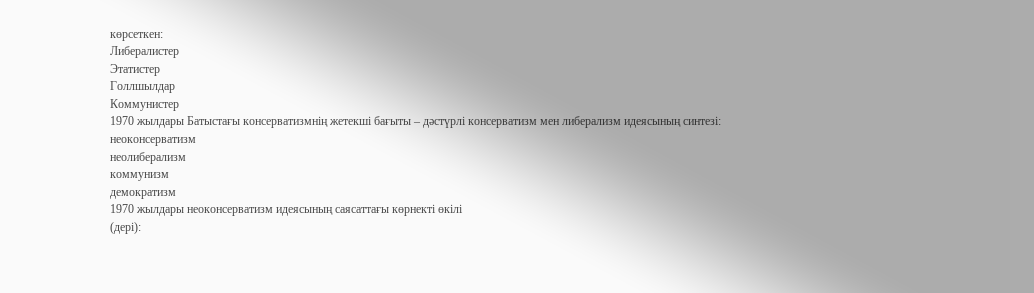көрсеткен:
Либералистер
Этатистер
Голлшылдар
Коммунистер
1970 жылдары Батыстағы консерватизмнің жетекші бағыты – дәстүрлі консерватизм мен либерализм идеясының синтезі:
неоконсерватизм
неолиберализм
коммунизм
демократизм
1970 жылдары неоконсерватизм идеясының саясаттағы көрнекті өкілі
(дері):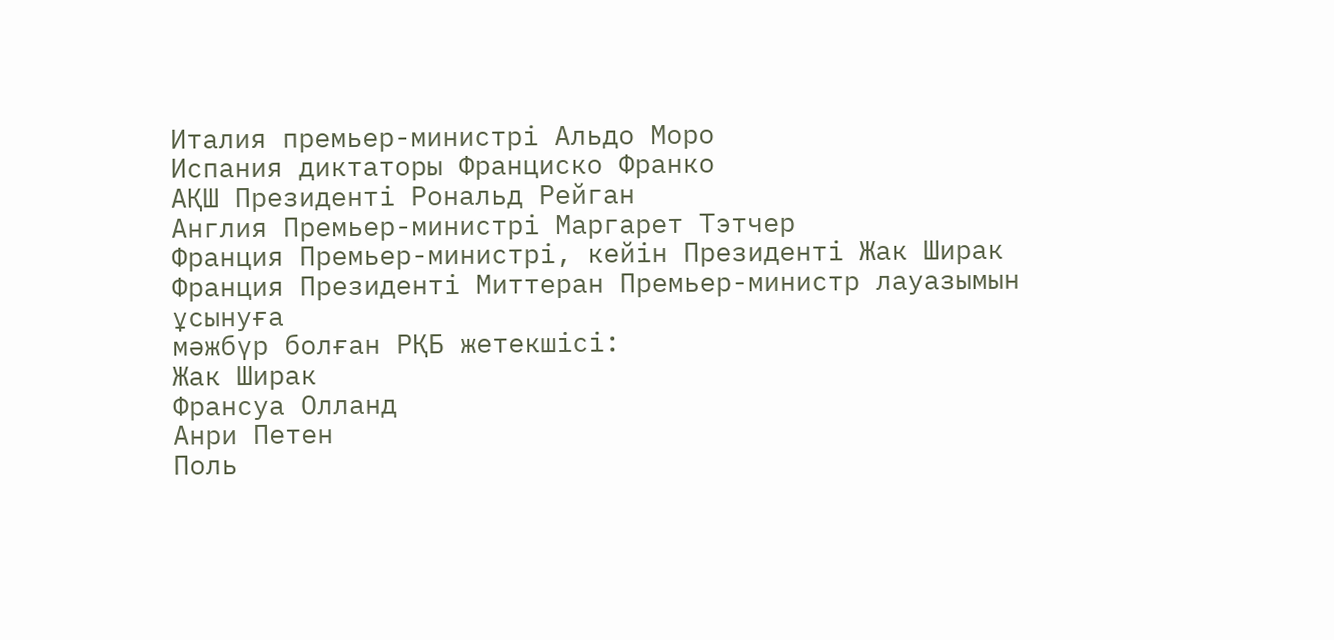Италия премьер-министрі Альдо Моро
Испания диктаторы Франциско Франко
АҚШ Президенті Рональд Рейган
Англия Премьер-министрі Маргарет Тэтчер
Франция Премьер-министрі, кейін Президенті Жак Ширак
Франция Президенті Миттеран Премьер-министр лауазымын ұсынуға
мәжбүр болған РҚБ жетекшісі:
Жак Ширак
Франсуа Олланд
Анри Петен
Поль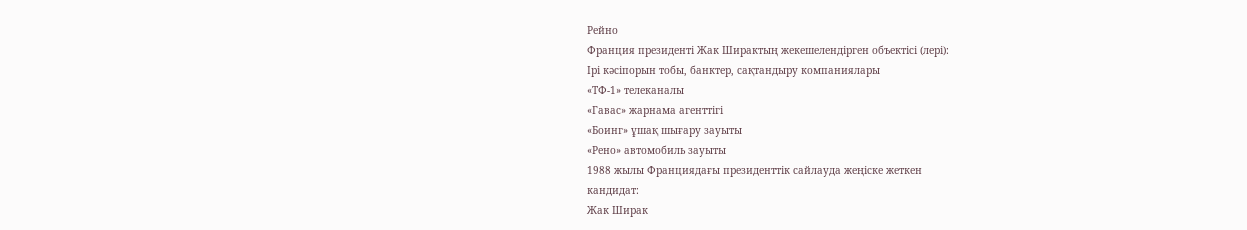Рейно
Франция президенті Жак Ширактың жекешелендірген объектісі (лері):
Ірі кәсіпорын тобы, банктер, сақтандыру компаниялары
«ТФ-1» телеканалы
«Гавас» жарнама агенттігі
«Боинг» ұшақ шығару зауыты
«Рено» автомобиль зауыты
1988 жылы Франциядағы президенттік сайлауда жеңіске жеткен
кандидат:
Жак Ширак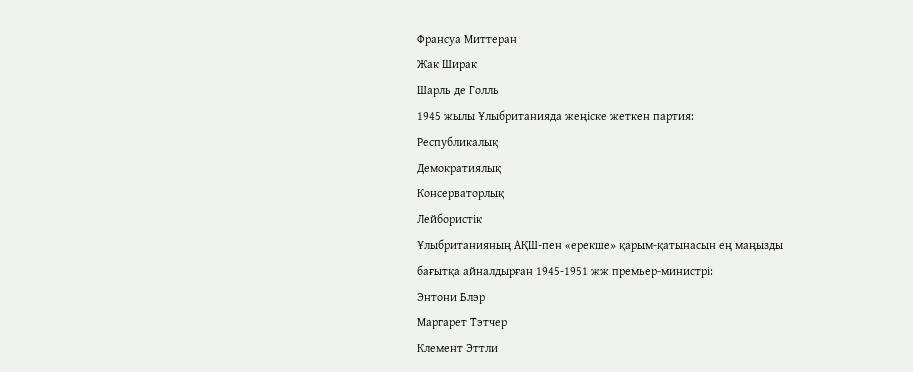Франсуа Миттеран
Жак Ширак
Шарль де Голль
1945 жылы Ұлыбританияда жеңіске жеткен партия:
Республикалық
Демократиялық
Консерваторлық
Лейбористік
Ұлыбританияның АҚШ-пен «ерекше» қарым-қатынасын ең маңызды
бағытқа айналдырған 1945-1951 жж премьер-министрі:
Энтони Блэр
Маргарет Тэтчер
Клемент Эттли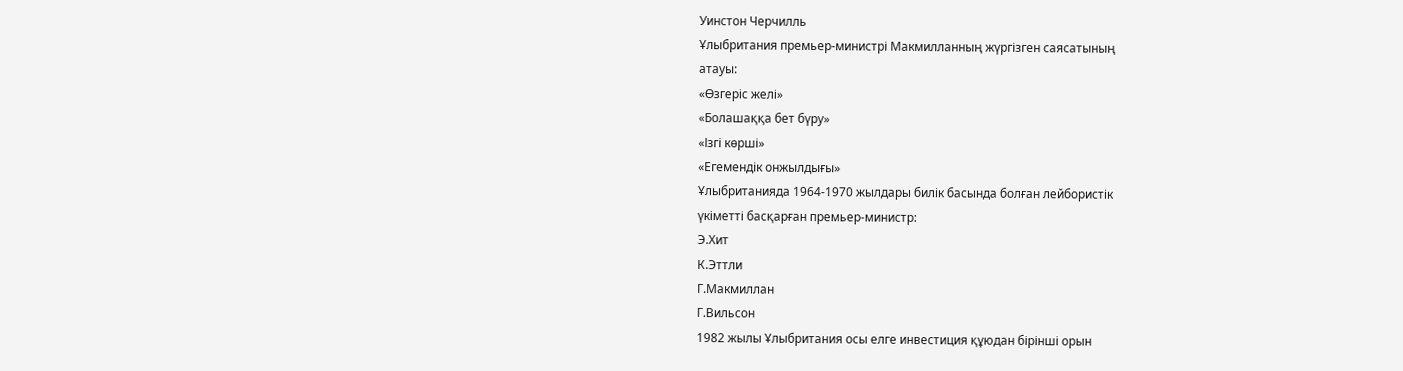Уинстон Черчилль
Ұлыбритания премьер-министрі Макмилланның жүргізген саясатының
атауы:
«Өзгеріс желі»
«Болашаққа бет бүру»
«Ізгі көрші»
«Егемендік онжылдығы»
Ұлыбританияда 1964-1970 жылдары билік басында болған лейбористік
үкіметті басқарған премьер-министр:
Э.Хит
К.Эттли
Г.Макмиллан
Г.Вильсон
1982 жылы Ұлыбритания осы елге инвестиция құюдан бірінші орын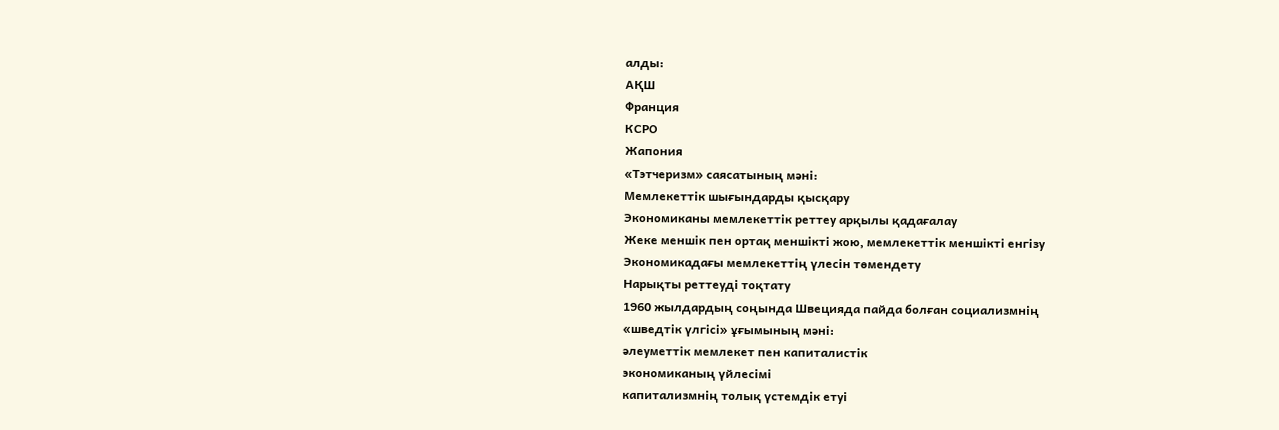алды:
АҚШ
Франция
КСРО
Жапония
«Тэтчеризм» саясатының мәні:
Мемлекеттік шығындарды қысқару
Экономиканы мемлекеттік реттеу арқылы қадағалау
Жеке меншік пен ортақ меншікті жою, мемлекеттік меншікті енгізу
Экономикадағы мемлекеттің үлесін төмендету
Нарықты реттеуді тоқтату
1960 жылдардың соңында Швецияда пайда болған социализмнің
«шведтік үлгісі» ұғымының мәні:
әлеуметтік мемлекет пен капиталистік
экономиканың үйлесімі
капитализмнің толық үстемдік етуі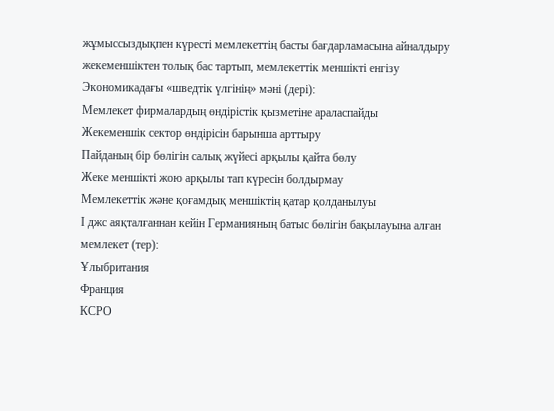жұмыссыздықпен күресті мемлекеттің басты бағдарламасына айналдыру
жекеменшіктен толық бас тартып, мемлекеттік меншікті енгізу
Экономикадағы «шведтік үлгінің» мәні (дері):
Мемлекет фирмалардың өндірістік қызметіне араласпайды
Жекеменшік сектор өндірісін барынша арттыру
Пайданың бір бөлігін салық жүйесі арқылы қайта бөлу
Жеке меншікті жою арқылы тап күресін болдырмау
Мемлекеттік және қоғамдық меншіктің қатар қолданылуы
І джс аяқталғаннан кейін Германияның батыс бөлігін бақылауына алған
мемлекет (тер):
Ұлыбритания
Франция
КСРО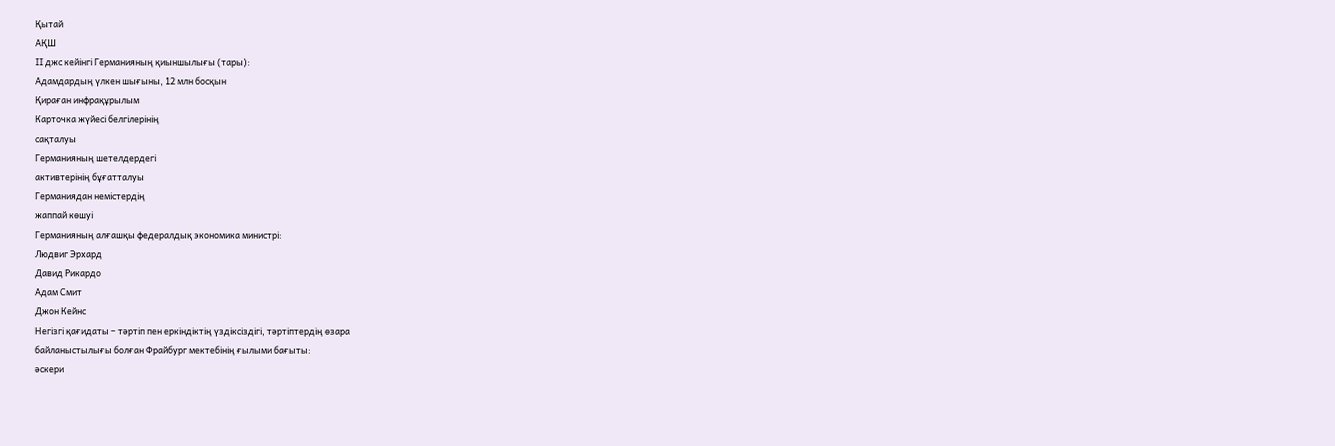Қытай
АҚШ
ІІ джс кейінгі Германияның қиыншылығы (тары):
Адамдардың үлкен шығыны, 12 млн босқын
Қираған инфрақұрылым
Карточка жүйесі белгілерінің
сақталуы
Германияның шетелдердегі
активтерінің бұғатталуы
Германиядан немістердің
жаппай көшуі
Германияның алғашқы федералдық экономика министрі:
Людвиг Эрхард
Давид Рикардо
Адам Смит
Джон Кейнс
Негізгі қағидаты – тәртіп пен еркіндіктің үздіксіздігі, тәртіптердің өзара
байланыстылығы болған Фрайбург мектебінің ғылыми бағыты:
әскери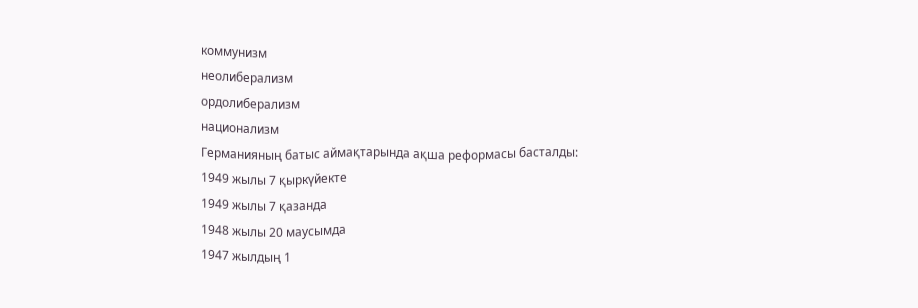коммунизм
неолиберализм
ордолиберализм
национализм
Германияның батыс аймақтарында ақша реформасы басталды:
1949 жылы 7 қыркүйекте
1949 жылы 7 қазанда
1948 жылы 20 маусымда
1947 жылдың 1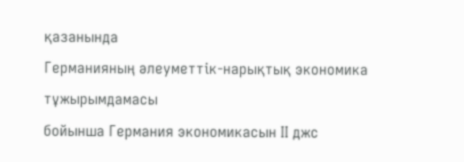қазанында
Германияның әлеуметтік-нарықтық экономика тұжырымдамасы
бойынша Германия экономикасын ІІ джс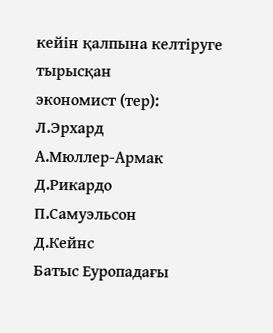кейін қалпына келтіруге тырысқан
экономист (тер):
Л.Эрхард
А.Мюллер-Армак
Д.Рикардо
П.Самуэльсон
Д.Кейнс
Батыс Еуропадағы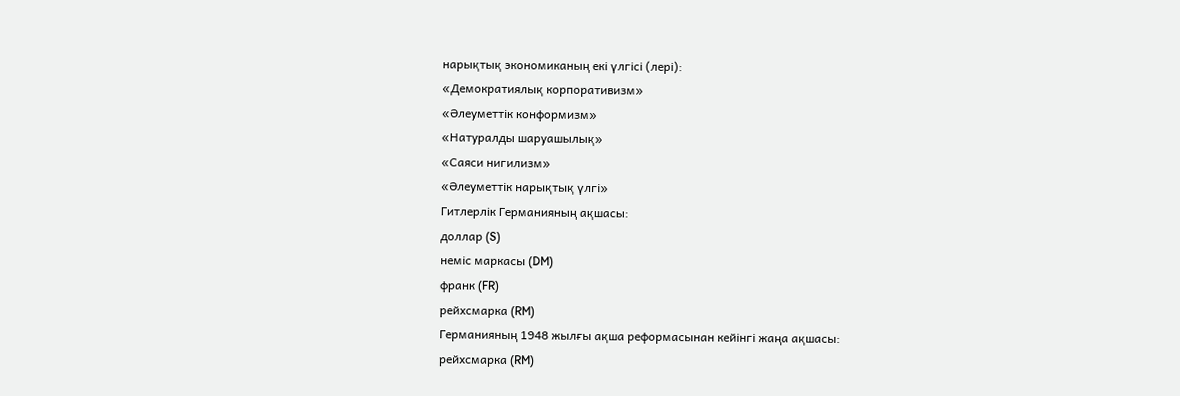нарықтық экономиканың екі үлгісі (лері):
«Демократиялық корпоративизм»
«Әлеуметтік конформизм»
«Натуралды шаруашылық»
«Саяси нигилизм»
«Әлеуметтік нарықтық үлгі»
Гитлерлік Германияның ақшасы:
доллар (S)
неміс маркасы (DM)
франк (FR)
рейхсмарка (RM)
Германияның 1948 жылғы ақша реформасынан кейінгі жаңа ақшасы:
рейхсмарка (RM)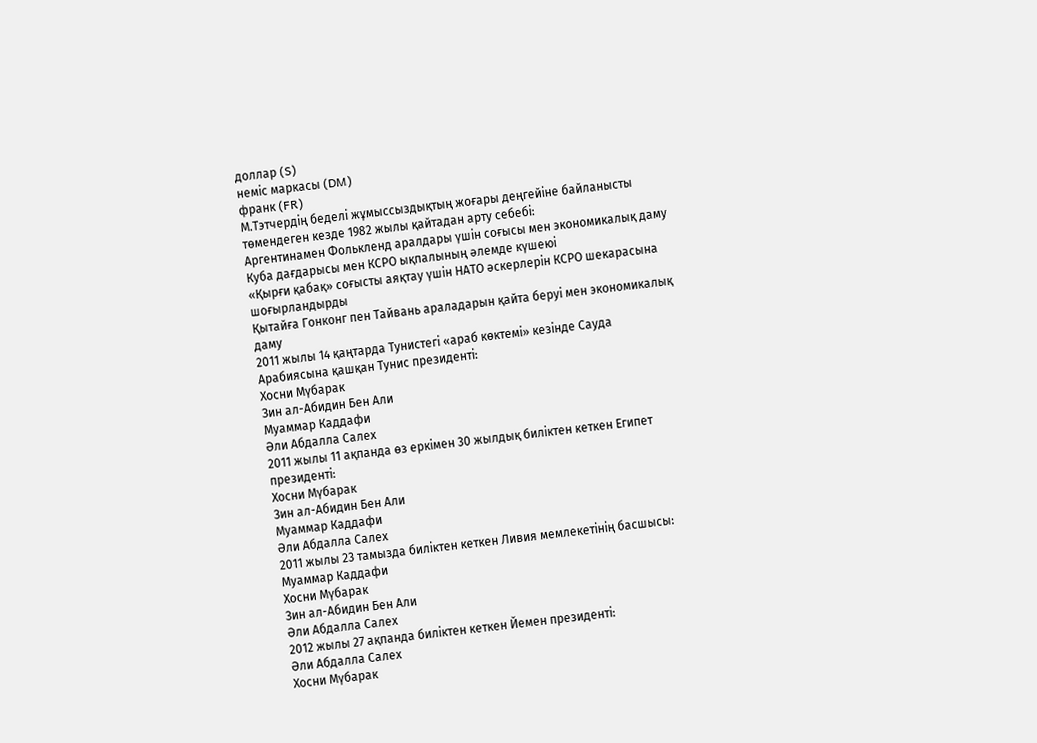доллар (S)
неміс маркасы (DM)
франк (FR)
М.Тэтчердің беделі жұмыссыздықтың жоғары деңгейіне байланысты
төмендеген кезде 1982 жылы қайтадан арту себебі:
Аргентинамен Фолькленд аралдары үшін соғысы мен экономикалық даму
Куба дағдарысы мен КСРО ықпалының әлемде күшеюі
«Қырғи қабақ» соғысты аяқтау үшін НАТО әскерлерін КСРО шекарасына
шоғырландырды
Қытайға Гонконг пен Тайвань араладарын қайта беруі мен экономикалық
даму
2011 жылы 14 қаңтарда Тунистегі «араб көктемі» кезінде Сауда
Арабиясына қашқан Тунис президенті:
Хосни Мүбарак
Зин ал-Абидин Бен Али
Муаммар Каддафи
Әли Абдалла Салех
2011 жылы 11 ақпанда өз еркімен 30 жылдық биліктен кеткен Египет
президенті:
Хосни Мүбарак
Зин ал-Абидин Бен Али
Муаммар Каддафи
Әли Абдалла Салех
2011 жылы 23 тамызда биліктен кеткен Ливия мемлекетінің басшысы:
Муаммар Каддафи
Хосни Мүбарак
Зин ал-Абидин Бен Али
Әли Абдалла Салех
2012 жылы 27 ақпанда биліктен кеткен Йемен президенті:
Әли Абдалла Салех
Хосни Мүбарак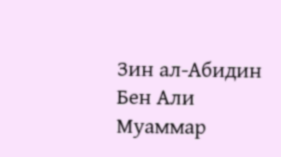Зин ал-Абидин Бен Али
Муаммар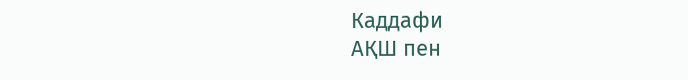Каддафи
АҚШ пен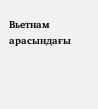Вьетнам арасындағы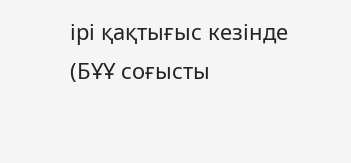ірі қақтығыс кезінде (БҰҰ соғысты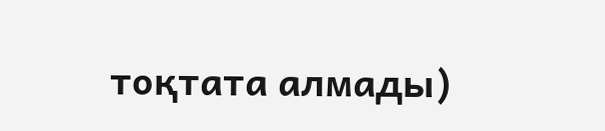тоқтата алмады)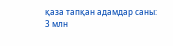қаза тапқан адамдар саны:
3 млн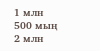1 млн
500 мың
2 млн